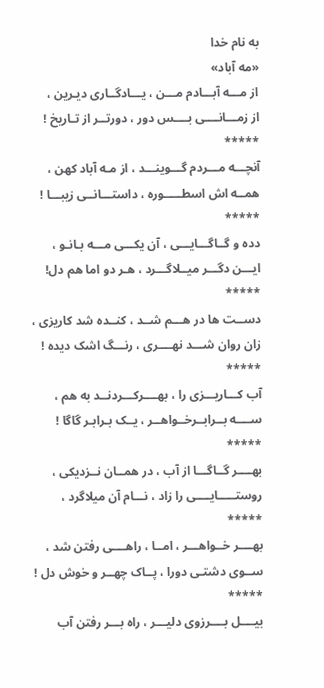به نام خدا
«مه آباد»
از مـــه آبـــادم مـــن ، یـــادگــاری دیـرین ،
از زمـــانــــی بــــس دور ، دورتــر از تـاریخ !
*****
آنچـــه مـــردم گـــوینـــد ، از مـه آباد کهن ،
همــه اش اسطـــــوره ، داستـــانــی زیبـــا !
*****
دده و گــاگـــایـــی ، آن یکـــی مـــه بـانـو ،
ایـــن دگـــر میــلاگـــرد ، هـر دو اما هم دل!
*****
دســت ها در هـــم شــد ، کنــده شد کاریزی ،
زان روان شـــد نهــــری ، رنـــگ اشک دیده !
*****
آب کـــاریـــزی را ، بهــــرکـــردنــد به هم ،
ســــه بــرابــرخــواهــر ، یــک بـرابـر گاگا !
*****
بهــــر گــاگـــا از آب ، در همــان نــزدیکی ،
روستـــــایــــی را زاد ، نـــام آن میلاگرد ،
*****
بهــــر خــواهـــر ، امــا ، راهــــی رفتن شد ،
ســوی دشتـی دورا ، پــاک چهــر و خوش دل !
*****
بیــــل بــــرزوی دلیـــر ، راه بـــر رفتن آب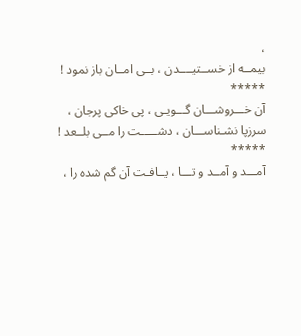،
بیمــه از خســتیــــدن ، بــی امــان باز نمود !
*****
آن خـــروشـــان گـــویـی ، پی خاکی پرجان ،
سرزپا نشـناســـان ، دشـــــت را مــی بلــعد !
*****
آمـــد و آمــد و تـــا ، یــافـت آن گم شده را ،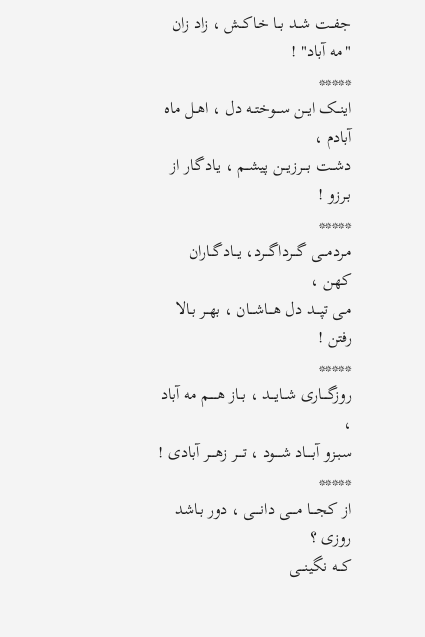جفــت شــد بــا خـاکــش ، زاد زان "مه آباد" !
*****
اینــک ایــن ســـوختــه دل ، اهــل ماه آبادم ،
دشــت بـــرزیـــن پیشــم ، یـادگـار از بـرزو !
*****
مـردمـــی گـــرداگـــرد، یـــادگــاران کهـن ،
مـی تپـــد دل هـــاشـــان ، بهــر بـالا رفتن !
*****
روزگــــاری شــایـــد ، بــاز هـــــم مه آباد ،
سبـزو آبــــاد شــــود ، تــــر زهــــر آبادی !
*****
از کجــــا مــــی دانــــی ، دور بـاشد روزی ؟
کـــه نگینـــی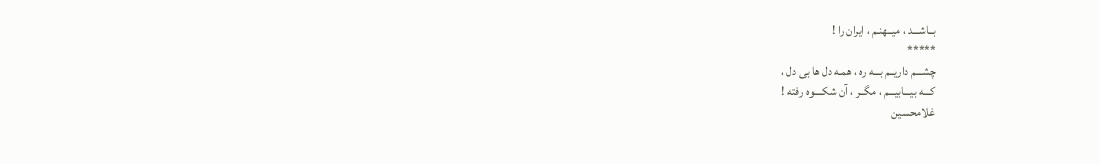بــاشـــد ، میــهنـم ، ایران را !
*****
چشـــم داریــم بـــه ره ، همـه دل ها بی دل ،
کـــه بیـــابیـــم ، مگــر ، آن شکــــوه رفته !
غلامحسین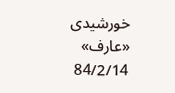خورشیدی
«عارف»
84/2/14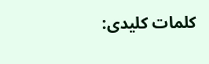کلمات کلیدی: